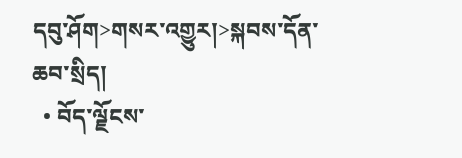དབུ་ཤོག>གསར་འགྱུར།>སྐབས་དོན་ཆབ་སྲིད།
  • བོད་ལྗོངས་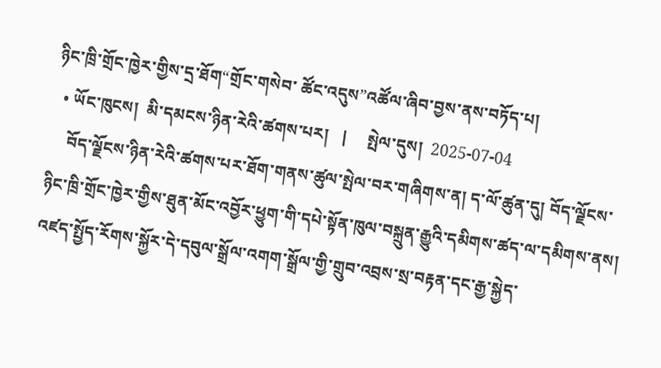ཉིང་ཁྲི་གྲོང་ཁྱེར་གྱིས་དྲ་ཐོག“གྲོང་གསེབ་ ཚོང་འདུས”འཚོལ་ཞིབ་བྱས་ནས་བཏོད་པ།
  • ཡོང་ཁུངས།  མི་དམངས་ཉིན་རེའི་ཚགས་པར།   |     སྤེལ་དུས།  2025-07-04
    བོད་ལྗོངས་ཉིན་རེའི་ཚགས་པར་ཐོག་གནས་ཚུལ་སྤེལ་བར་གཞིགས་ན། ད་ལོ་ཚུན་དུ། བོད་ལྗོངས་ཉིང་ཁྲི་གྲོང་ཁྱེར་གྱིས་ཐུན་མོང་འབྱོར་ཕྱུག་གི་དཔེ་སྟོན་ཁུལ་བསྐྲུན་རྒྱུའི་དམིགས་ཚད་ལ་དམིགས་ནས། འཛད་སྤྱོད་རོགས་སྐྱོར་དེ་དབུལ་སྒྲོལ་འགག་སྒྲོལ་གྱི་གྲུབ་འབྲས་སྲ་བརྟན་དང་རྒྱ་སྐྱེད་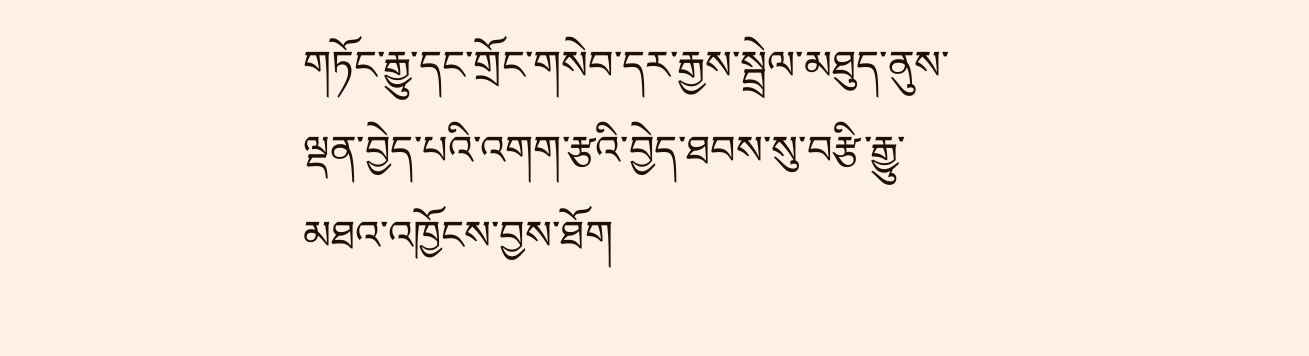གཏོང་རྒྱུ་དང་གྲོང་གསེབ་དར་རྒྱས་སྦྲེལ་མཐུད་ནུས་ལྡན་བྱེད་པའི་འགག་རྩའི་བྱེད་ཐབས་སུ་བརྩི་རྒྱུ་མཐའ་འཁྱོངས་བྱས་ཐོག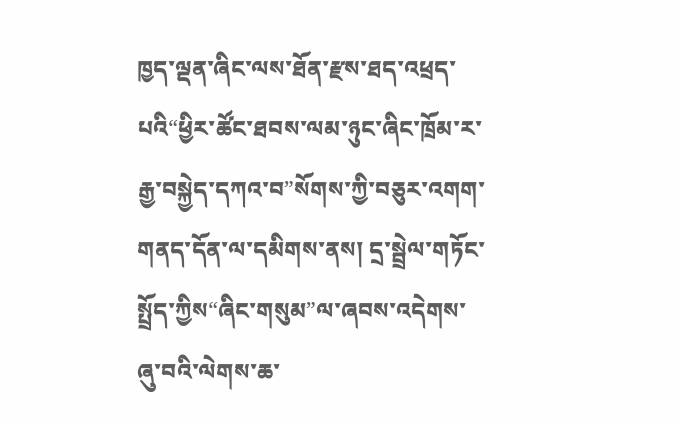ཁྱད་ལྡན་ཞིང་ལས་ཐོན་རྫས་ཐད་འཕྲད་པའི“ཕྱིར་ཚོང་ཐབས་ལམ་ཉུང་ཞིང་ཁྲོམ་ར་རྒྱ་བསྐྱེད་དཀའ་བ”སོགས་ཀྱི་བཅུར་འགག་གནད་དོན་ལ་དམིགས་ནས། དྲ་སྦྲེལ་གཏོང་སྤྲོད་ཀྱིས“ཞིང་གསུམ”ལ་ཞབས་འདེགས་ཞུ་བའི་ལེགས་ཆ་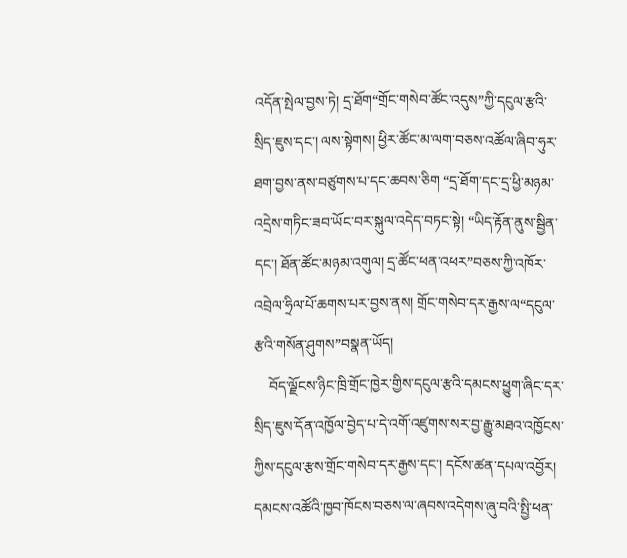འདོན་སྤེལ་བྱས་ཏེ། དྲ་ཐོག“གྲོང་གསེབ་ཚོང་འདུས”ཀྱི་དངུལ་རྩའི་སྲིད་ཇུས་དང་། ལས་སྟེགས། ཕྱིར་ཚོང་མ་ལག་བཅས་འཚོལ་ཞིབ་ཧུར་ཐག་བྱས་ནས་བཙུགས་པ་དང་ཆབས་ཅིག “དྲ་ཐོག་དང་དྲ་ཕྱི་མཉམ་འདྲེས་གཏིང་ཟབ་ཡོང་བར་སྐུལ་འདེད་བཏང་སྟེ། “ཡིད་རྟོན་ནུས་སྦྱིན་དང་། ཐོན་ཚོང་མཉམ་འགུལ། དྲ་ཚོང་ཕན་འཕར”བཅས་ཀྱི་འཁོར་འབྲེལ་ཧྲིལ་པོ་ཆགས་པར་བྱས་ནས། གྲོང་གསེབ་དར་རྒྱས་ལ“དངུལ་རྩའི་གསོན་ཤུགས”བསྣན་ཡོད།
    བོད་ལྗོངས་ཉིང་ཁྲི་གྲོང་ཁྱེར་གྱིས་དངུལ་རྩའི་དམངས་ཕྱུག་ཞིང་དར་སྲིད་ཇུས་དོན་འཁྱོལ་བྱེད་པ་དེ་འགོ་འཛུགས་སར་བྱ་རྒྱུ་མཐའ་འཁྱོངས་ཀྱིས་དངུལ་རྩས་གྲོང་གསེབ་དར་རྒྱས་དང་། དངོས་ཚན་དཔལ་འབྱོར། དམངས་འཚོའི་ཁྱབ་ཁོངས་བཅས་ལ་ཞབས་འདེགས་ཞུ་བའི་སྤྱི་ཕན་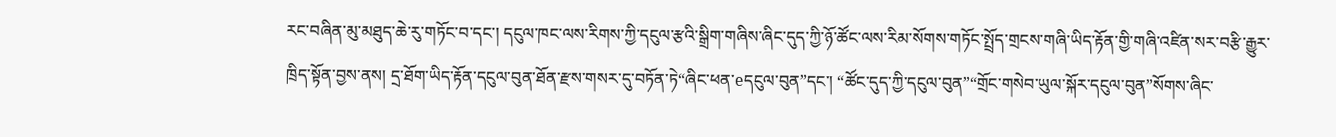རང་བཞིན་མུ་མཐུད་ཆེ་རུ་གཏོང་བ་དང་། དངུལ་ཁང་ལས་རིགས་ཀྱི་དངུལ་རྩའི་སྒྲིག་གཞིས་ཞིང་དུད་ཀྱི་ཉོ་ཚོང་ལས་རིམ་སོགས་གཏོང་སྤྲོད་གྲངས་གཞི་ཡིད་རྟོན་གྱི་གཞི་འཛིན་སར་བརྩི་རྒྱུར་ཁྲིད་སྟོན་བྱས་ནས། དྲ་ཐོག་ཡིད་རྟོན་དངུལ་བུན་ཐོན་རྫས་གསར་དུ་བཏོན་ཏེ“ཞིང་ཕན་eདངུལ་བུན”དང་། “ཚོང་དུད་ཀྱི་དངུལ་བུན”“གྲོང་གསེབ་ཡུལ་སྐོར་དངུལ་བུན”སོགས་ཞིང་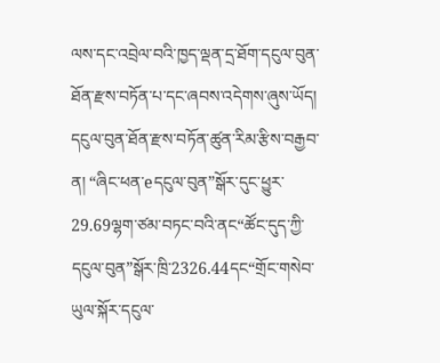ལས་དང་འབྲེལ་བའི་ཁྱད་ལྡན་དྲ་ཐོག་དངུལ་བུན་ཐོན་རྫས་བཏོན་པ་དང་ཞབས་འདེགས་ཞུས་ཡོད། དངུལ་བུན་ཐོན་རྫས་བཏོན་ཚུན་རིམ་རྩིས་བརྒྱབ་ན། “ཞིང་ཕན་eདངུལ་བུན”སྒོར་དུང་ཕྱུར་29.69ལྷག་ཙམ་བཏང་བའི་ནང“ཚོང་དུད་ཀྱི་དངུལ་བུན”སྒོར་ཁྲི་2326.44དང“གྲོང་གསེབ་ཡུལ་སྐོར་དངུལ་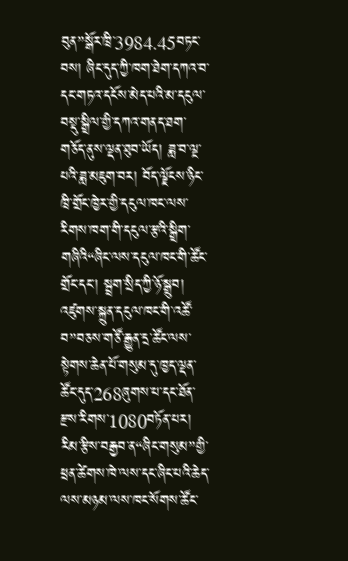བུན”སྒོར་ཁྲི་3984.45བཏང་བས། ཞིང་དུད་ཀྱི་ཁག་ཐེག་དཀའ་བ་དང་གཏའ་དངོས་མེད་པའི་མ་དངུལ་བསྡུ་སྒྲིལ་གྱི་དཀའ་གནད་ཐག་གཅོད་ནུས་ལྡན་ཐུབ་ཡོད། ཟླ་བ་ལྔ་པའི་ཟླ་མཇུག་བར། བོད་ལྗོངས་ཉིང་ཁྲི་གྲོང་ཁྱེར་གྱི་དངུལ་ཁང་ལས་རིགས་ཁག་གི་དངུལ་རྩའི་སྒྲིག་གཞིའི“ཞིང་ལས་དངུལ་ཁང་གི་ཚོང་གྲོང་དང་། སྦྲག་སྲིད་ཀྱི་ཉོ་སྒྲུབ། འཛུགས་སྐྲུན་དངུལ་ཁང་གི་འཚོ་བ”བཅས་གཙོ་རྒྱུན་དྲ་ཚོང་ལས་སྟེགས་ཆེན་པོ་གསུམ་དུ་ཁྱད་ལྡན་ཚོང་དུད་268ཞུགས་པ་དང་ཐོན་རྫས་རིགས་1080བཏོན་པར། རིམ་རྩིས་བརྒྱབ་ན“ཞིང་གསུམ”གྱི་ཕྲན་ཚེགས་ཁེ་ལས་དང་ཞིང་པའི་ཆེད་ལས་མཉམ་ལས་ཁང་སོགས་ཚོང་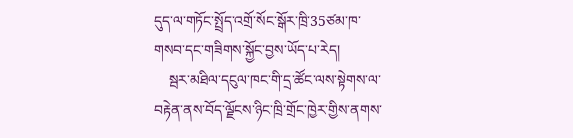དུད་ལ་གཏོང་སྤྲོད་འགྲོ་སོང་སྒོར་ཁྲི་35ཙམ་ཁ་གསབ་དང་གཟིགས་སྐྱོང་བྱས་ཡོད་པ་རེད།
    སྦར་མཐིལ་དངུལ་ཁང་གི་དྲ་ཚོང་ལས་སྟེགས་ལ་བརྟེན་ནས་བོད་ལྗོངས་ཉིང་ཁྲི་གྲོང་ཁྱེར་གྱིས་ནགས་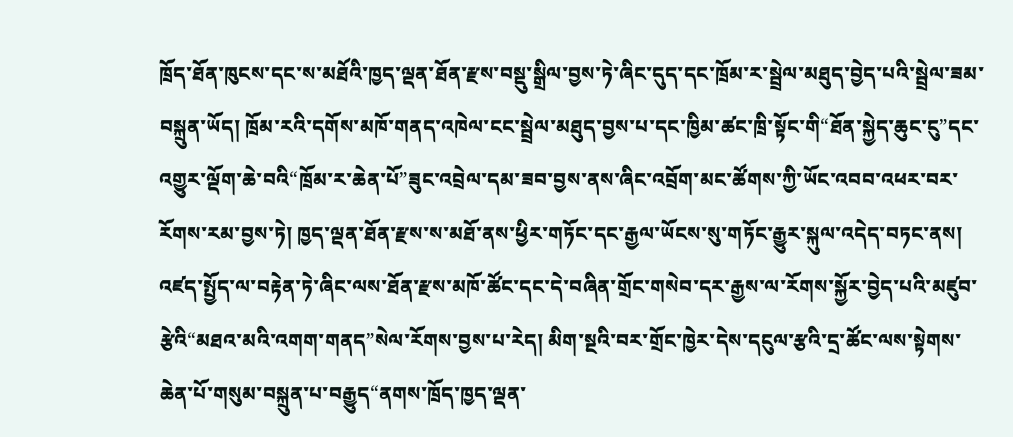ཁྲོད་ཐོན་ཁུངས་དང་ས་མཐོའི་ཁྱད་ལྡན་ཐོན་རྫས་བསྡུ་སྒྲིལ་བྱས་ཏེ་ཞིང་དུད་དང་ཁྲོམ་ར་སྦྲེལ་མཐུད་བྱེད་པའི་སྦྲེལ་ཟམ་བསྐྲུན་ཡོད། ཁྲོམ་རའི་དགོས་མཁོ་གནད་འཁེལ་ངང་སྦྲེལ་མཐུད་བྱས་པ་དང་ཁྱིམ་ཚང་ཁྲི་སྟོང་གི“ཐོན་སྐྱེད་ཆུང་ངུ”དང་འགྱུར་ལྡོག་ཆེ་བའི“ཁྲོམ་ར་ཆེན་པོ”ཟུང་འབྲེལ་དམ་ཟབ་བྱས་ནས་ཞིང་འབྲོག་མང་ཚོགས་ཀྱི་ཡོང་འབབ་འཕར་བར་རོགས་རམ་བྱས་ཏེ། ཁྱད་ལྡན་ཐོན་རྫས་ས་མཐོ་ནས་ཕྱིར་གཏོང་དང་རྒྱལ་ཡོངས་སུ་གཏོང་རྒྱུར་སྐུལ་འདེད་བཏང་ནས། འཛད་སྤྱོད་ལ་བརྟེན་ཏེ་ཞིང་ལས་ཐོན་རྫས་མཁོ་ཚོང་དང་དེ་བཞིན་གྲོང་གསེབ་དར་རྒྱས་ལ་རོགས་སྐྱོར་བྱེད་པའི་མཛུབ་རྩེའི“མཐའ་མའི་འགག་གནད”སེལ་རོགས་བྱས་པ་རེད། མིག་སྔའི་བར་གྲོང་ཁྱེར་དེས་དངུལ་རྩའི་དྲ་ཚོང་ལས་སྟེགས་ཆེན་པོ་གསུམ་བསྐྲུན་པ་བརྒྱུད“ནགས་ཁྲོད་ཁྱད་ལྡན་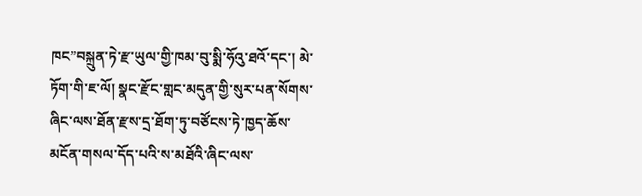ཁང”བསྐྲུན་ཏེ་རྫ་ཡུལ་གྱི་ཁམ་བུ་སྨི་ཧོའུ་ཐའོ་དང་། མེ་ཏོག་གི་ཇ་ལོ། སྣང་རྫོང་གླང་མདུན་གྱི་སུར་པན་སོགས་ཞིང་ལས་ཐོན་རྫས་དྲ་ཐོག་ཏུ་བཙོངས་ཏེ་ཁྱད་ཆོས་མངོན་གསལ་དོད་པའི་ས་མཐོའི་ཞིང་ལས་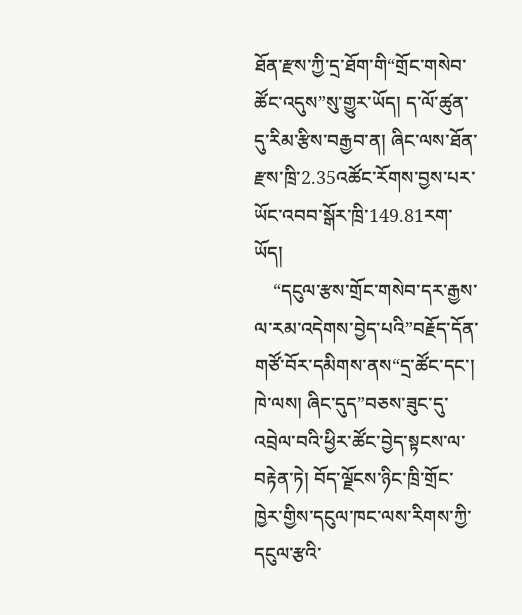ཐོན་རྫས་ཀྱི་དྲ་ཐོག་གི“གྲོང་གསེབ་ཚོང་འདུས”སུ་གྱུར་ཡོད། ད་ལོ་ཚུན་དུ་རིམ་རྩིས་བརྒྱབ་ན། ཞིང་ལས་ཐོན་རྫས་ཁྲི་2.35འཚོང་རོགས་བྱས་པར་ཡོང་འབབ་སྒོར་ཁྲི་149.81རག་ཡོད།
    “དངུལ་རྩས་གྲོང་གསེབ་དར་རྒྱས་ལ་རམ་འདེགས་བྱེད་པའི”བརྗོད་དོན་གཙོ་བོར་དམིགས་ནས“དྲ་ཚོང་དང་། ཁེ་ལས། ཞིང་དུད”བཅས་ཟུང་དུ་འབྲེལ་བའི་ཕྱིར་ཚོང་བྱེད་སྟངས་ལ་བརྟེན་ཏེ། བོད་ལྗོངས་ཉིང་ཁྲི་གྲོང་ཁྱེར་གྱིས་དངུལ་ཁང་ལས་རིགས་ཀྱི་དངུལ་རྩའི་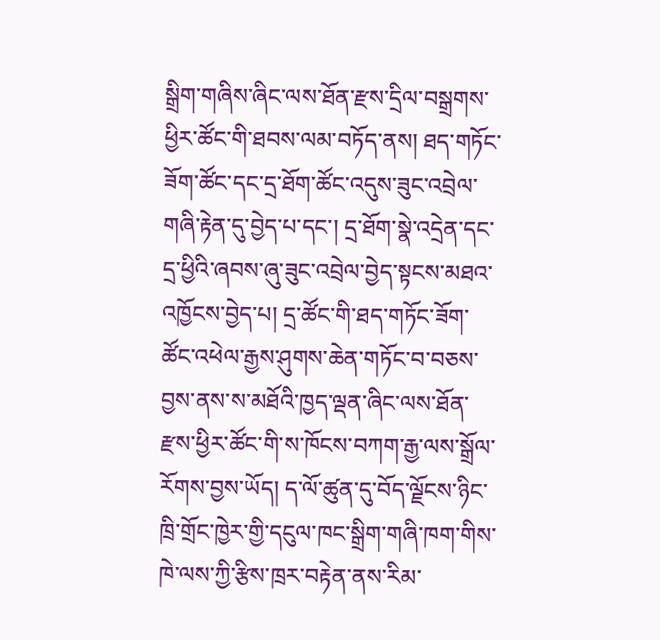སྒྲིག་གཞིས་ཞིང་ལས་ཐོན་རྫས་དྲིལ་བསྒྲགས་ཕྱིར་ཚོང་གི་ཐབས་ལམ་བཏོད་ནས། ཐད་གཏོང་ཟོག་ཚོང་དང་དྲ་ཐོག་ཚོང་འདུས་ཟུང་འབྲེལ་གཞི་རྟེན་དུ་བྱེད་པ་དང་། དྲ་ཐོག་སྣེ་འདྲེན་དང་དྲ་ཕྱིའི་ཞབས་ཞུ་ཟུང་འབྲེལ་བྱེད་སྟངས་མཐའ་འཁྱོངས་བྱེད་པ། དྲ་ཚོང་གི་ཐད་གཏོང་ཟོག་ཚོང་འཕེལ་རྒྱས་ཤུགས་ཆེན་གཏོང་བ་བཅས་བྱས་ནས་ས་མཐོའི་ཁྱད་ལྡན་ཞིང་ལས་ཐོན་རྫས་ཕྱིར་ཚོང་གི་ས་ཁོངས་བཀག་རྒྱ་ལས་སྒྲོལ་རོགས་བྱས་ཡོད། ད་ལོ་ཚུན་དུ་བོད་ལྗོངས་ཉིང་ཁྲི་གྲོང་ཁྱེར་གྱི་དངུལ་ཁང་སྒྲིག་གཞི་ཁག་གིས་ཁེ་ལས་ཀྱི་རྩིས་ཁྲར་བརྟེན་ནས་རིམ་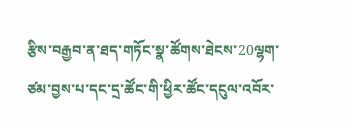རྩིས་བརྒྱབ་ན་ཐད་གཏོང་སྣ་ཚོགས་ཐེངས་20ལྷག་ཙམ་བྱས་པ་དང་དྲ་ཚོང་གི་ཕྱིར་ཚོང་དངུལ་འབོར་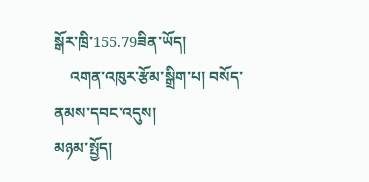སྒོར་ཁྲི་155.79ཟིན་ཡོད།
    འགན་འཁུར་རྩོམ་སྒྲིག་པ། བསོད་ནམས་དབང་འདུས།
མཉམ་སྤྱོད།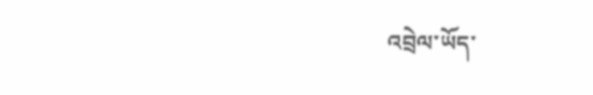འབྲེལ་ཡོད་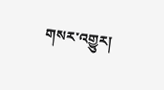གསར་འགྱུར།